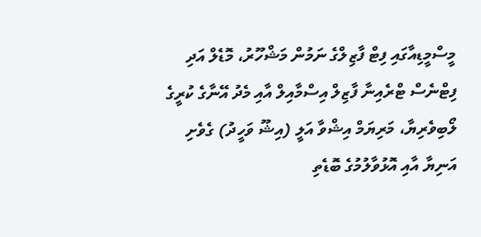މީސްމީޑިއާގައި ފިޓް ފާޒިލްގެ ނަމުން މަޝްހޫރު، މޮޑެލް އަދި ފިޓްނެސް ޓްރެއިނާ ފާޒިލް އިސްމާއިލް އާއި މެދު އޭނާގެ ކުރީގެ ލޯބިވެރިޔާ، މަރިޔަމް އިޝްވާ އަލީ (އިޝޫ ވަހީދު) ގެވެށި އަނިޔާ އާއި އޮޅުވާލުމުގެ ބޮޑެތި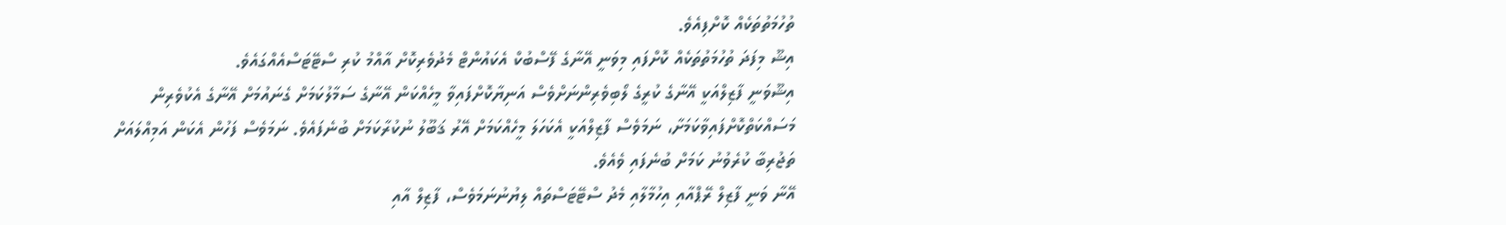ތުހުމަތުތަކެއް ކޮށްފިއެވެ.
އިޝޫ މިފަދަ ތުހުމަތުތަކެއް ކޮށްފައި މިވަނީ އޭނާގެ ފޭސްބުކް އެކައުންޓް މެދުވެރިކޮށް އާއްމު ކުރި ސްޓޭޓަސްއެއްގައެވެ.
އިޝޫވަނީ ފާޒިލްއަކީ އޭނާގެ ކުރީގެ ލޯބިވެރިންނަށްވެސް އަނިޔާކޮށްފައިވާ މީހެއްކަން އޭނާގެ ސަމާލުކަމަށް ގެނައުމަށް އޭނާގެ އެކުވެރިން މަސައްކަތްކޮށްފައިވާކަމަށާ، ނަމަވެސް ފާޒިލްއަކީ އެކަހަލަ މީހެއްކަމަށް އޭރު ޤަބޫލު ނުކުރާކަމަށް ބުނެފައެވެ. ނަމަވެސް ފަހުން އެކަން އަމިއްލައަށް ތަޖުރިބާ ކުރެވުނު ކަމަށް ބުނެފައި ވެއެވެ.
އޭނާ ވަނީ ފާޒިލް ރޭޕްއާއި އިހުމާލާއި މެދު ސްޓޭޓަސްތައް ލިޔުނުނަމަވެސް، ފާޒިލް އާއި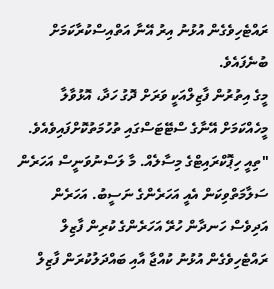ރައްޓެހިވެގެން އުޅުނު އިރު އޭނާ އަތްއިސްކުރާކަމަށް ބުނެފައެވެ.
މީގެ އިތުރުން ފާޒިލްއަކީ ވަރަށް ދޮގު ހަދާ، އޮޅުވާލާ މީހެއްކަމަށް އޭނާގެ ސްޓޭޓަސްގައި ތުހުމަތުކޮށްފައިވެއެވެ.
"ތިއީ ހިޕޮކްރައިޓްގެ މިސާލެއް. މާ ލަސްނުވަނީސް އަހަރެން ސަލާމަތްވިކަން އެއީ އަހަރެންގެ ނަސީބު. އަހަރެން އަދިވެސް ހަނދާން ހުރޭ އަހަރެންގެ ކުރިން ފާޒިލް ރައްޓެހިވެގެން އުޅުނު ކުއްޖާ އާއި ބައްދަލުކުރަން ފާޒިލް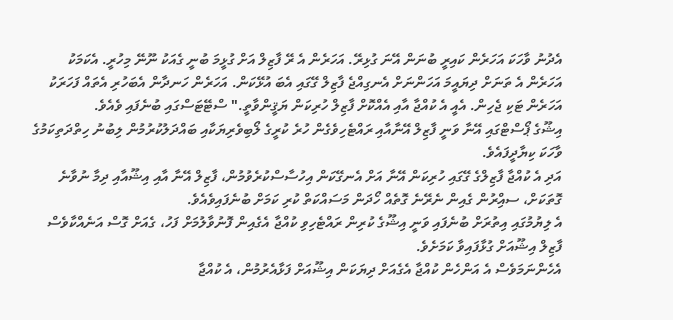އެދުނު ވާހަކަ އަހަރެން ކައިރީ ބުނަން އޭނަ ގުޅިރޭ. އަހަރެން އެ ރޭ ފާޒިލް އަށް ގުޅީމަ ބުނީ ގެއަކު ނޫނޭ މިހުރީ. އެކަމަކު އަހަރެން އެ ތަނަށް ދިޔައީމަ އަހަންނަށް އެނގިއްޖެ ފާޒިލް ގޭގައި އެބަ އުޅޭކަން. އަހަރެން ހަނދާން އެބަހުރި އެތައް ފަހަރަކު އަހަރެން ޓަކި ޖެހިން. އެއީ އެ ކުއްޖާ އާއި އެއްކޮށް ފާޒިލް ހުރިކަން ޔަޤީންވާތީ." ސްޓޭޓަސްގައި ބުނެފައި ވެއެވެ.
އިޝޫގެ ޕޯސްޓްގައި އޭނާ ވަނީ ފާޒިލް އޭނާއާއި ރައްޓެހިވެގެން ހުރެ ކުރީގެ ލޯބިވެރިޔަކާއި ބައްދަލުކުރުމުން ލިބުނު ހިތްދަތިކަމުގެ ވާހަކަ ކިޔާދީފައެވެ.
އަދި އެ ކުއްޖާ ފާޒިލްގެ ގޭގައި ހުރިކަން އޭނާ އަށް އެނގޭކަން އިހުސާސްކުރެވުމުން، ފާޒިލް އޭނާ އާއި އިޝޫއާއި ދިމާ ނުވާނެ ގޮތަކަށް، ސއްިރުން ގެއިން ނެރޭނެ ގޮތެއް ހޯދަން މަސައްކަތް ކުރި ކަމަށް ބުނެފައިވެއެވެ.
އެ ލިޔުމުގައި އިތުރަށް ބުނެފައި ވަނީ އިޝޫގެ ކުރިން ރައްޓެހިވި ކުއްޖާ އެގެއިން ފޮނުވާލުމަށް ފަހު، ގެއަށް ގޮސް އަނެއްކާވެސް ފާޒިލް އިޝޫއަށް ގުޅާފައިވާ ކަމަށެވެ.
އެހެންނަމަވެސް އެ އަންހެން ކުއްޖާ އެގެއަށް ދިޔަކަން އިޝޫއަށް ފަޅާއެރުމުން، އެ ކުއްޖާ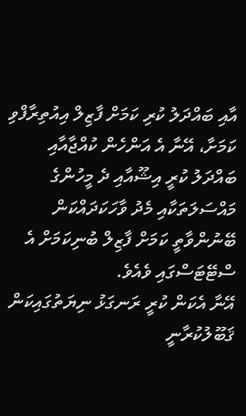އާއި ބައްދަލު ކުރި ކަމަށް ފާޒިލް އިއުތިރާފްވި ކަމަށާ، އޭނާ އެ އަންހެން ކުއްޖާއާއި ބައްދަލު ކުރީ އިޝޫއާއި ދެ މީހުންގެ މައްސަލަތަކާއި މެދު ވާހަކަދައްކަން ބޭނުންވާތީ ކަމަށް ފާޒިލް ބުނިކަމަށް އެ ސްޓޭޓަސްގައި ވެއެވެ.
އޭނާ އެކަން ކުރީ ރަނގަޅު ނިޔަތުގައިކަން ޤަބޫލުކުރާނީ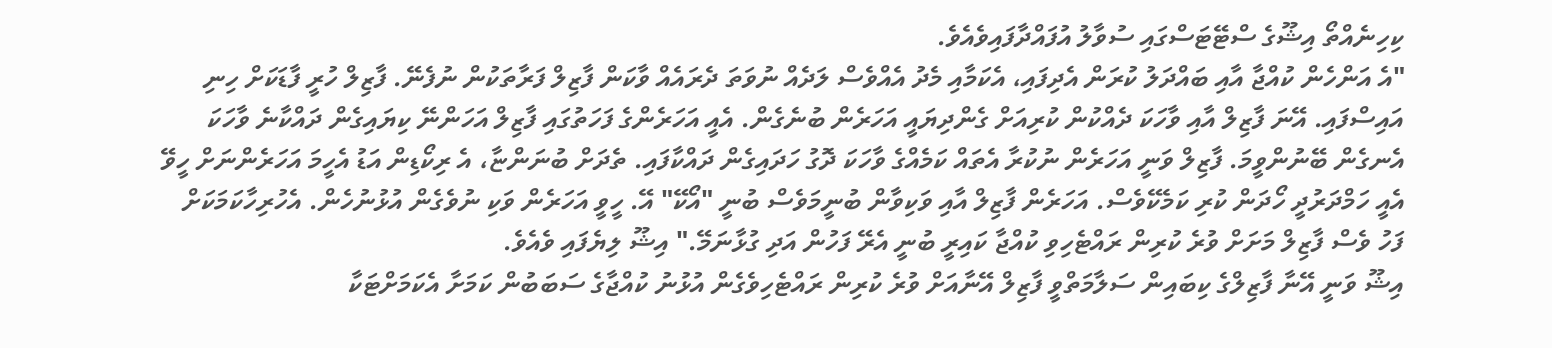ކިހިނެއްތޯ އިޝޫގެ ސްޓޭޓަސްގައި ސުވާލު އުފައްދާފައިވެއެވެ.
"އެ އަންހެން ކުއްޖާ އާއި ބައްދަލު ކުރަން އެދިފައި، އެކަމާއި މެދު އެއްވެސް ލަދެއް ނުވަތަ ދެރައެއް ވާކަން ފާޒިލް ފަރާތަކުން ނުފެނޭ. ފާޒިލް ހުރީ ފާޑަކަށް ހިނި އައިސްފައި. އޭނަ ފާޒިލް އާއި ވާހަކަ ދެއްކުން ކުރިއަށް ގެންދިޔައީ އަހަރެން ބުނެގެން. އެއީ އަހަރެންގެ ފަހަތުގައި ފާޒިލް އަހަންނޭ ކިޔައިގެން ދައްކާނެ ވާހަކަ އެނގެން ބޭނުންވީމަ. ފާޒިލް ވަނީ އަހަރެން ނުކުރާ އެތައް ކަމެއްގެ ވާހަކަ ދޮގު ހަދައިގެން ދައްކާފައި. ތެދަށް ބުނަންޏާ، އެ ރިކޯޑިން އަޑު އެހީމަ އަހަރެންނަށް ހީވޭ އެއީ ހަމްދަރުދީ ހޯދަން ކުރި ކަމެކޭވެސް. އަހަރެން ފާޒިލް އާއި ވަކިވާން ބުނީމަވެސް ބުނީ "އޯކޭ" އޭ. ހީވީ އަހަރެން ވަކި ނުވެގެން އުޅުނުހެން. އެހުރިހާކަމަކަށް ފަހު ވެސް ފާޒިލް މަށަށް ވުރެ ކުރިން ރައްޓެހިވި ކުއްޖާ ކައިރީ ބުނީ އެރޭ ފަހުން އަދި ގުޅާނަމޭ." އިޝޫ ލިޔެފައި ވެއެވެ.
އިޝޫ ވަނީ އޭނާ ފާޒިލްގެ ކިބައިން ސަލާމަތްވީ ފާޒިލް އޭނާއަށް ވުރެ ކުރިން ރައްޓެހިވެގެން އުޅުނު ކުއްޖާގެ ސަބަބުން ކަމަށާ އެކަމަށްޓަކާ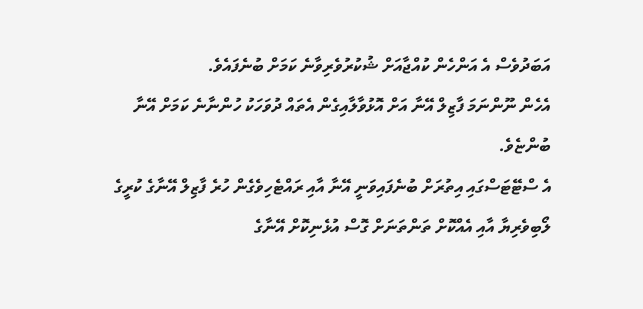އަބަދުވެސް އެ އަންހެން ކުއްޖާއަށް ޝުކުރުވެރިވާނެ ކަމަށް ބުނެފައެވެ.
އެހެން ނޫންނަމަ ފާޒިލް އޭނާ އަށް އޮޅުވާލާއިގެން އެތައް ދުވަހަކު ހުންނާނެ ކަމަށް އޭނާ ބުންޏެވެ.
އެ ސްޓޭޓަސްގައި އިތުރަށް ބުނެފައިވަނީ އޭނާ އާއި ރައްޓެހިވެގެން ހުރެ ފާޒިލް އޭނާގެ ކުރީގެ ލޯބިވެރިޔާ އާއި އެއްކޮށް ތަންތަނަށް ގޮސް އުޅެނިކޮށް އޭނާގެ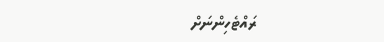ރައްޓެހިންނަށް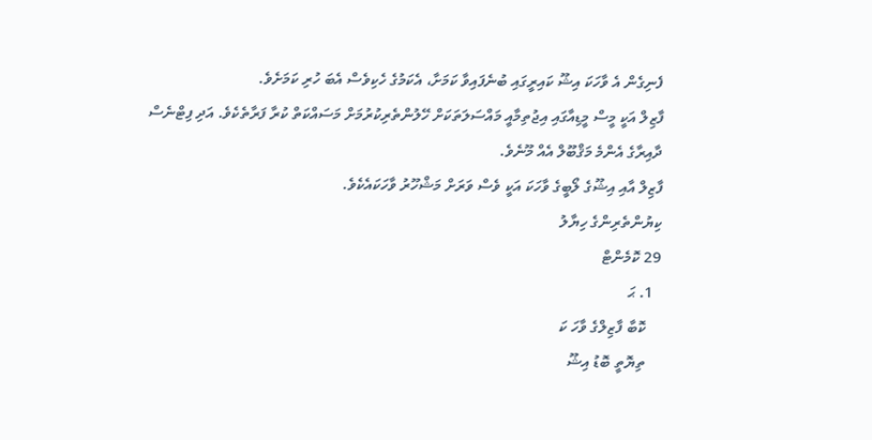ފެނިގެން އެ ވާހަކަ އިޝޫ ކައިރީގައި ބުނެފައިވާ ކަމަށާ، އެކަމުގެ ހެކިވެސް އެބަ ހުރި ކަމަށެވެ.
ފާޒިލް އަކީ މީސް މީޑިއާގައި އިޖުތިމާއީ މައްސަލަތަކަށް ހޭލުންތެރިކުރުމަށް މަސައްކަތް ކުރާ ފަރާތެކެވެ. އަދި ފިޓްނެސް ދާއިރާގެ އެންމެ މަޤްބޫލް އެއް މޫނެވެ.
ފާޒިލް އާއި އިޝޫގެ ލޯބީގެ ވާހަކަ އަކީ ވެސް ވަރަށް މަޝްހޫރު ވާހަކައެކެވެ.
ކިޔުންތެރިންގެ ހިޔާލު
29 ކޮމެންޓް
  1. ޙަ
    ކޮބާ ފާޒިލްގެ ވާހަ ކަ
    ތިޔޮތީ ބޮޑު އިޝޫ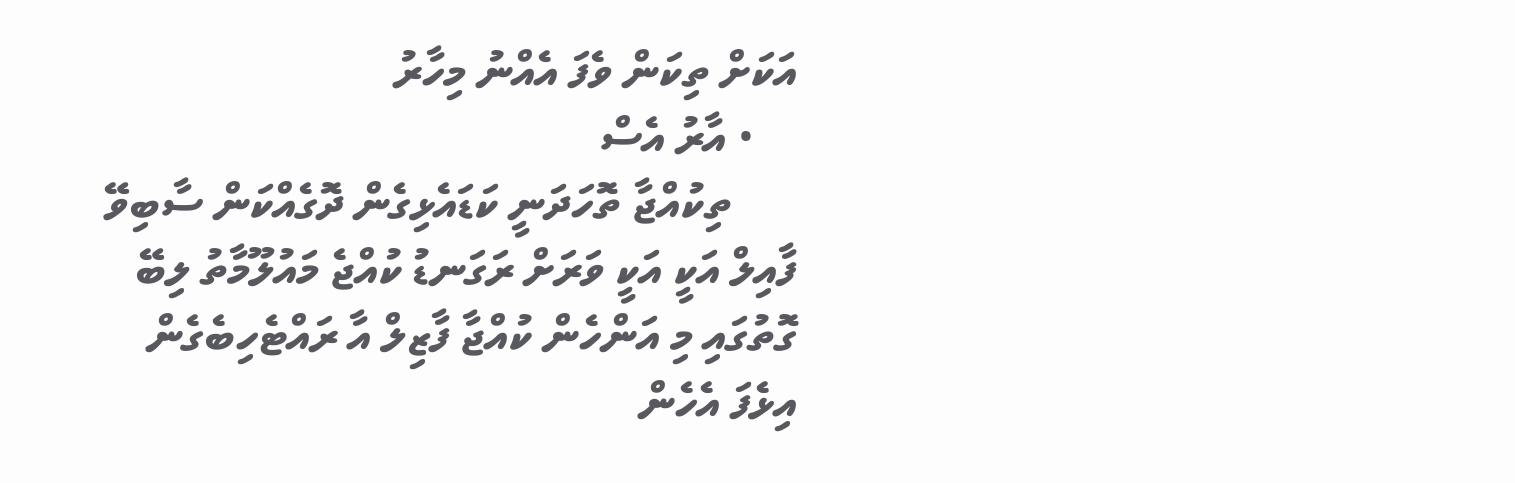އަކަށް ތިކަން ވެފަ އެއްނު މިހާރު
    • އާރު އެސް
      ތިކުއްޖާ ތޮހަދަނީ ކަޑައެޅިގެން ދޮގެއްކަން ސާބިވޭ ފާއިލް އަކީ އަކީ ވަރަށް ރަގަނޑު ކުއްޖެ މައުލޫމާތު ލިބޭ ގޮތުގައި މި އަންހެން ކުއްޖާ ފާޒިލް އާ ރައްޓެހިބެގެން އިޅެފަ އެހެން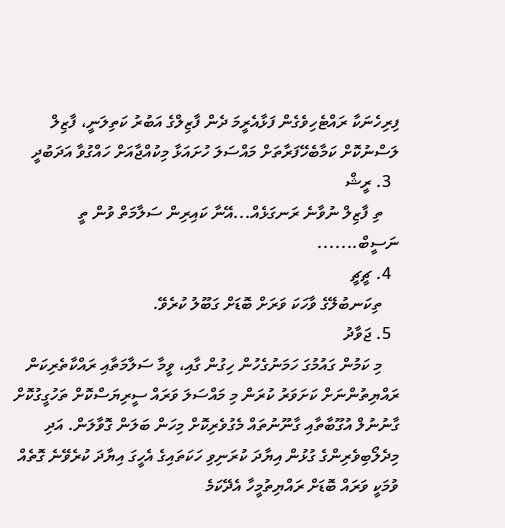ފިރިހެނަކާ ރައްޓެހިވެގެން ފަޅާއެރީމަ ދެން ފާޒިލްގެ އަބުރު ކަތިލަނީ، ފާޒިލް ލަސްނުކޮށް ކަމާބެހޭފަރާތަށް މައްސަލަ ހުށައަޅާ މިކުއްޖާއަށް ހައްގުވާ އަދަބުދީ
  3. ރީޝް
    ތި ފާޒިލް ނުވާނެ ރަނގަޅެއް...އޭނާ ކައިރިން ސަލާމަތް ވުން ތީ ނަސީބް.......
  4. ޗީޗީ
    ތިކަނބުލޭގެ ވާހަކަ ވަރަށް ބޮޑަށް ގަބޫލު ކުރެވޭ.
  5. ޖަވާދު
    މި ކަމުން ގައުމުގަ ހަމަނުގެހުން ހިގުން ގާއި، ވީމާ ސަލާމަތާއި ރައްކާތެރިކަން ރައްޔިތުންނަށް ކަށަވަރު ކުރަން މި މައްސަލަ ވަރައް ސީރިޔަސްކޮށް ތަހުގީގުކޮށް ގާނުނުލް އުގޫބާތާއި ގާނޫނުތައް މެގުވެރިކޮށް މިހަން ބަލަން ގޮވާލަން. އަދި މިދެލޯބިވެރިންގެ ގުޅުން އިޔާދަ ކުރަނިވި ހަކަތައިގެ އެހީގަ އިޔާދަ ކުރެވޭނެ ގޮތެއް ވުމަކީ ވަރައް ބޮޑަށް ރައްޔިތުމީހާ އެދޭކަމެ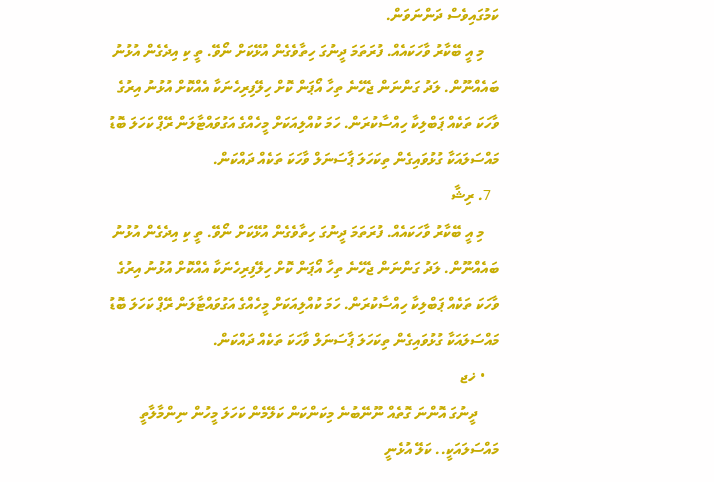ކަމުގައިވެސް ދަންނަވަން.
    މި އީ ބޭކާރު ވާހަކައެއް. ފުރަތަމަ ދީނުގަ ހިތާވެގެން އުޅޭކަށް ނޯވޭ. ތީ ކި އިދެގެން އުޅުނު ބައެއްނޫން. ލަދު ގަންނަން ޖެހޭނެ ތިހާ އޯޕަން ކޮށް ހިލޭފިރިހެނަކާ އެއްކޮށް އުޅުނު އިރުގެ ވާހަކަ ތަކެއް ޕަބްލިކާ ހިއްސާކުރަން. ހަމަ ކުއްލިއަކަށް މީހެއްގެ އަގުވައްޓާލަން ރޭޕް ކަހަލަ ބޮޑު މައްސަލައަކާ ގުޅުވައިގެން ތިކަހަލަ ޕާސަނަލް ވާހަކަ ތަކެއް ދައްކަން.
  7. ރިޝާ
    މި އީ ބޭކާރު ވާހަކައެއް. ފުރަތަމަ ދީނުގަ ހިތާވެގެން އުޅޭކަށް ނޯވޭ. ތީ ކި އިދެގެން އުޅުނު ބައެއްނޫން. ލަދު ގަންނަން ޖެހޭނެ ތިހާ އޯޕަން ކޮށް ހިލޭފިރިހެނަކާ އެއްކޮށް އުޅުނު އިރުގެ ވާހަކަ ތަކެއް ޕަބްލިކާ ހިއްސާކުރަން. ހަމަ ކުއްލިއަކަށް މީހެއްގެ އަގުވައްޓާލަން ރޭޕް ކަހަލަ ބޮޑު މައްސަލައަކާ ގުޅުވައިގެން ތިކަހަލަ ޕާސަނަލް ވާހަކަ ތަކެއް ދައްކަން.
    • ޚޖ
      ދީނުގަ އޮންނަ ގޮތެއް ނޫނޭބުނެ މިކަންކަން ކަލޭމެން ކަހަލަ މީހުން ނިންމާލާތީ މައްސަލައަކީ.. ކަލޭ އުޅެނީ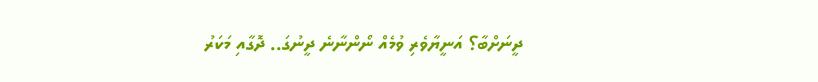ދީނަށްބާ؟ އަނީޔާވެރި ވުމެއް ނޯންނާނެ ދީނުގަ.. ދޮގާއި މަކަރު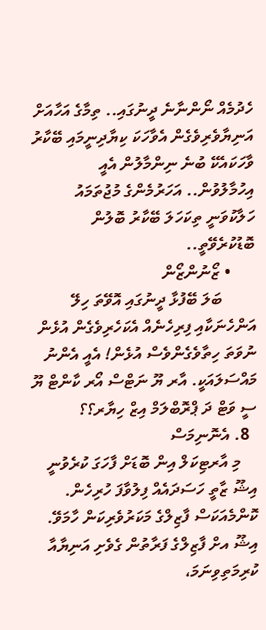ހެދުމެއް ނޯންނާނެ ދީނުގައި.. ތިމާގެ އަހާއަށް އަނިޔާވެރިވެގެން އެވާހަކަ ކިޔާދިނީމައި ބޭކާރު ވާހަކައެކޭ ބުނެ ނިންމާލުން އެއީ އިހުމާލުވުން.. އަހަރުމެންގެ މުޖުތަމައު ހަލާކުވަނީ ތިކަހަލަ ބޭކާރު ބޮލުން ބޮޑުކުރެވޭތީ..
      • ޒޯނުންޒޯން
        ބަލަ ބޭފުޅާ ދީނުގައި އޮވޭތަ ހިލޭ އަންހެނަކާއި ފިރިހެނެއް އެކަހެރިވެގެން އުޅެން ނުވަތަ ހިތާވެގެންވެސް އުޅެން! އެއީ އެންނު މައްސަލައަކީ. އާރ ޔޫ ނަޓްސް އޯރ ކާންޓް ޔޫ ސީ ވަޓް ދަ ޕްރޮބްލަމް އިޒް ހިޔާރ؟؟
  8. އެނޮނިމަސް
    މި އާރޓިކަލް އިން ބޮޑަށް ފާހަގަ ކުރެވުނީ އިޝޫ ޒާތީ ހަސަދައެއް ފިލުވާފަ ހުރިހެން. ކޮންމެއަކަސް ފާޒިލްގެ މަކަރުވެރިކަން ހާމަވޭ. އިޝޫ އށް ފާޒިލްގެ ފަރާތުން ގެވެށި އަނިޔާއާ ކުރިމަތިވިނަމަ،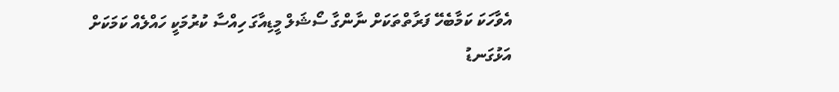އެވާހަކަ ކަމާބެހޭ ފަރާތްތަކަށް ނާންގާ ސޯޝަލް މީޑިއާގަ ހިއްސާ ކުރުމަކީ ހައްލެއް ކަމަކަށް އަޅުގަނޑު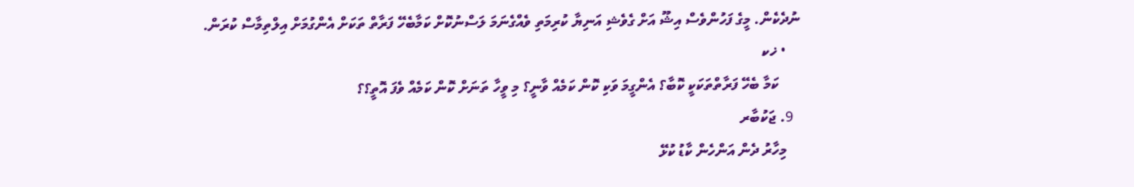ނުދެކެން. މީގެ ފަހުންވެސް އިޝޫ އަށް ގެވެޝި އަނިޔާ ކުރިމަތި ވެއްގެނަމަ ލަސްނުކޮށް ކަމާބެހޭ ފަރާތް ތަކަށް އެންގުމަށް އިލްތިމާސް ކުރަން.
    • ޚކ
      ކަމާ ބެހޭ ފަރާތްތަކަކީ ކޮބާ؟ އެންގީމަ ވަކި ކޮން ކަމެއް ވާނީ؟ މި ވީހާ ތަނަށް ކޮން ކަމެއް ވެފަ އޮތީ؟؟
  9. ޖަކުބާރ
    މިހާރު ދެން އަންހެން ކާޑު ކުޅޭ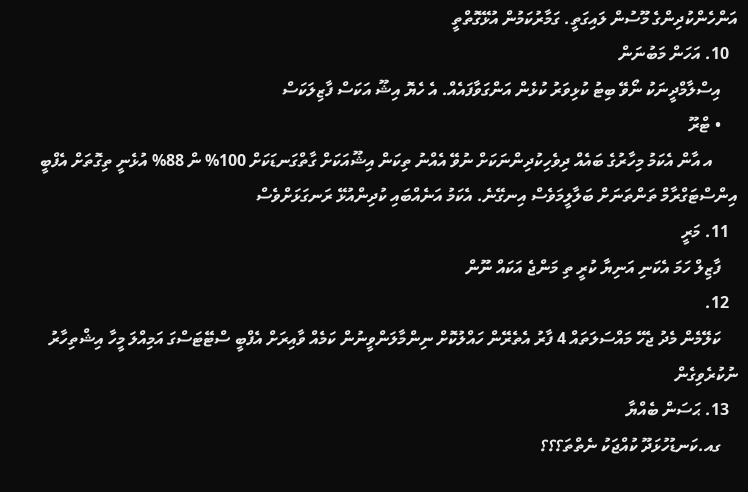އަންހެންކުދިންގެ މޫސުން ލައިގަތީ. ގަމާރުކަމުން އުޅޭގޮތްތީ
  10. އަހަން މަބުނަން
    އިސްލާމްދީނަކު ނޯވޭ ބިޓު ކުޅިވަރު ކުޅެން އަންގަވާފައެއް. އެ ހެޔޮ އިޝޫ އަކަސް ފާޒިލަކަސް
    • ޓްރޫ
      އ އާން އެކަމު މިހާރުގެ ބައެއް ދިވެހިކުދިންނަކަށް ނުވޭ އެއްނު ތިކަން އިޝޫއަކަށް ގާތްގަނޑަކަށް 100% ން 88% އުޅެނީ ތިގޮތަށް އެފްބީ އިންސްޓަގްރާމް ތަންތަނަށް ބަލާލީމަވެސް އިނގޭނެ. އެކަމު އަނެއްބައި ކުދިންއުޅޭ ރަނގަޅަށްވެސް
  11. މަރީ
    ފާޒިލް ހަމަ އެކަނި އަނިޔާ ކުރީ ތި މަންޖެ އަކައް ނޫން
  12.
    ކަލޭމެން މެދު ޖެހޭ މައްސަލަތައް 4 ފާރު އެތެރޭން ހައްލުކޮށް ނިންމާލަންވީނުން ކަމެއް ވާއިރަށް އެފްބީ ސްޓޭޓަސްގަ އަމިއްލަ މީހާ އިޝްތިހާރު ނުކުރެވިގެން
  13. ޙަސަން ބެއްޔާ
    ގއ.ކަނޑުހުޅަދޫ ކުއްޖަކު ނެތްތަ؟؟؟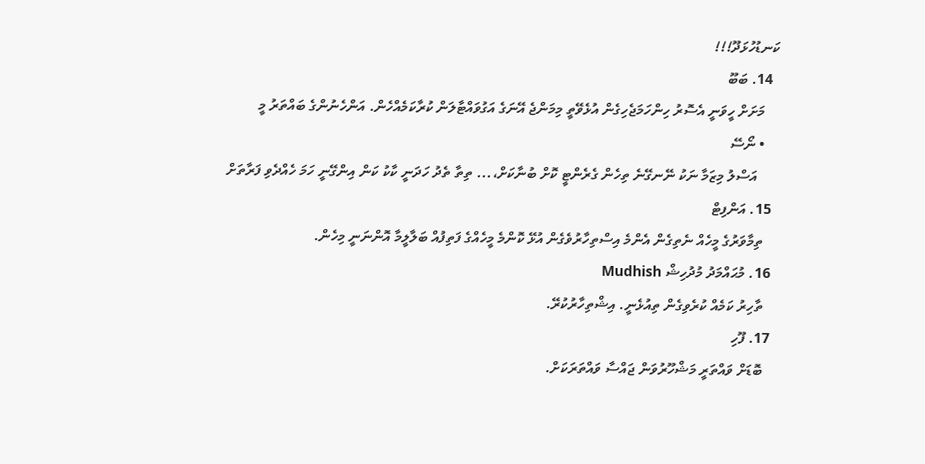ކަނޑުހުޅަދޫ!!!
  14. ބަބޫ
    މަށަށް ހީވަނީ އެސޮރު ހިންހަމަޖެހިގެން އުޅެވޭތީ މިމަންޖެ އޭނަގެ އަގުވައްޓާލަން ކުރާކަމެއްހެން. އަންހެނުންގެ ބައްތަރު މީ
    • ނޯސޭ
      އަސްލު މިޒަމާ ނަކު ނޭނގޭނެ ތިހެން ގެރެންޓީ ކޮށް ބުނާކަށް،... ތިތާ ތެދު ހަދަނީ ކާކު ކަން އިންގޭނީ ހަމަ ހެއްދެވި ފަރާތަށް
  15. އަންފިޓް
    ތިމާވަރުގެ މީހެއް ނެތިގެން އެންމެ އިސްތިހާރުވެގެން އުޅޭ ކޮންމެ މީހެއްގެ ފަތިފުއް ބަލާލީމާ އޮންނަނީ މިހެން.
  16. މުޙައްމަދު މުދުހިޝް Mudhish
    ތާހިރު ކަމެއް ކުރެވިގެން ތިއުޅެނީ. އިޝްތިހާރުކުރޭ.
  17. ފޫހި
    ބޮޑަށް ވައްތަރީ މަޝްހޫރުވަން ޖައްސާ ވައްތަރަކަށް.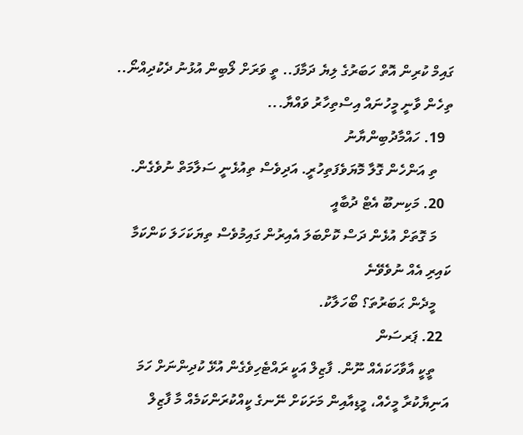ގައިމް ކުރިން އޮތް ހަބަރުގެ ލިޔެ ދަމާފަ.. ތީ ވަރަށް ލޯބިން އުޅުނު ދެކުދިއްނޯ.. ތިހެން ވާނީ މީހުނައް އިސްތިހާރު ވައްޔާ...
  19. ހައްމާދުބިންޔާނު
    ތި އަންހެން ގޮލާ މޮޔަވެފަތިހުރީ. އަދިވެސް ތިއުޅެނީ ސަލާމަތް ނުވެގެން.
  20. މަކިނބޫ އެޓް ދުބާއީ
    މަ ގޮތަށް އުޅެން ދަސް ކޮށްބަލަ އެއިރުން ގައިމުވެސް ތިޔަކަހަލަ ކަންކަމާ ކައިރި އެއް ނުވެވޭނެ
    މީދެން ޙަބަރުތަ؟ ބޯހަލާކު.
  22. ޕަރސަން
    ތީކީ އާވާހަކައެއް ނޫން. ފާޒިލް އަކީ ރައްޓެހިވެގެން އުޅޭ ކުދިންނަށް ހަމަ އަނިޔާކުރާ މީހެއް، މީޑިއާއިން މަށަކަށް ނޭނގެ ކީއްކުރަންކަމެއް މާ ފާޒިލް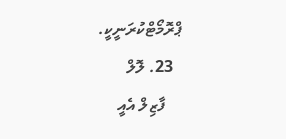ޕްރޮމޯޓްކުރަނީކީ.
  23. ލޮލް
    ފާޒިލް އެއީ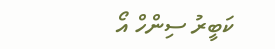ކަބީރު ސިންހް އޯ